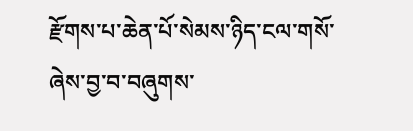རྫོགས་པ་ཆེན་པོ་སེམས་ཉིད་ངལ་གསོ་ཞེས་བྱ་བ་བཞུགས་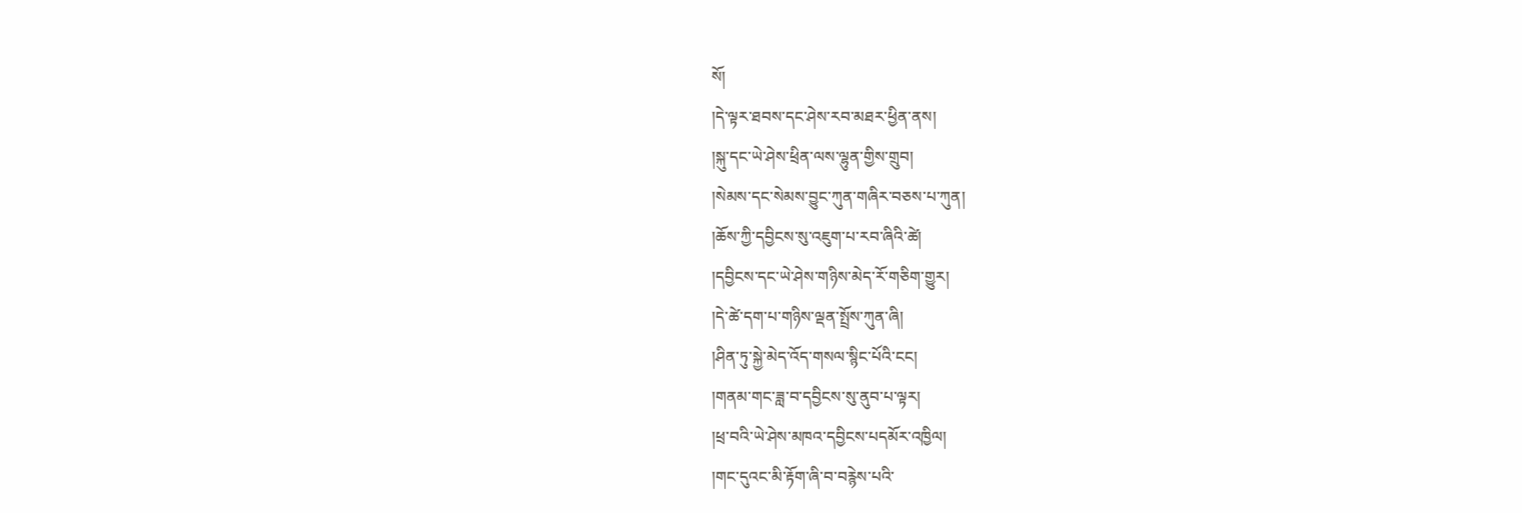སོ།
།དེ་ལྟར་ཐབས་དང་ཤེས་རབ་མཐར་ཕྱིན་ནས།
།སྐུ་དང་ཡེ་ཤེས་ཕྲིན་ལས་ལྷུན་གྱིས་གྲུབ།
།སེམས་དང་སེམས་བྱུང་ཀུན་གཞིར་བཅས་པ་ཀུན།
།ཆོས་ཀྱི་དབྱིངས་སུ་འཇུག་པ་རབ་ཞིའི་ཚེ།
།དབྱིངས་དང་ཡེ་ཤེས་གཉིས་མེད་རོ་གཅིག་གྱུར།
།དེ་ཚེ་དག་པ་གཉིས་ལྡན་སྤྲོས་ཀུན་ཞི།
།ཤིན་ཏུ་སྐྱེ་མེད་འོད་གསལ་སྙིང་པོའི་ངང།
།གནམ་གང་ཟླ་བ་དབྱིངས་སུ་ནུབ་པ་ལྟར།
།ཕྲ་བའི་ཡེ་ཤེས་མཁའ་དབྱིངས་པདམོར་འཁྱིལ།
།གང་དུའང་མི་རྟོག་ཞི་བ་བརྙེས་པའི་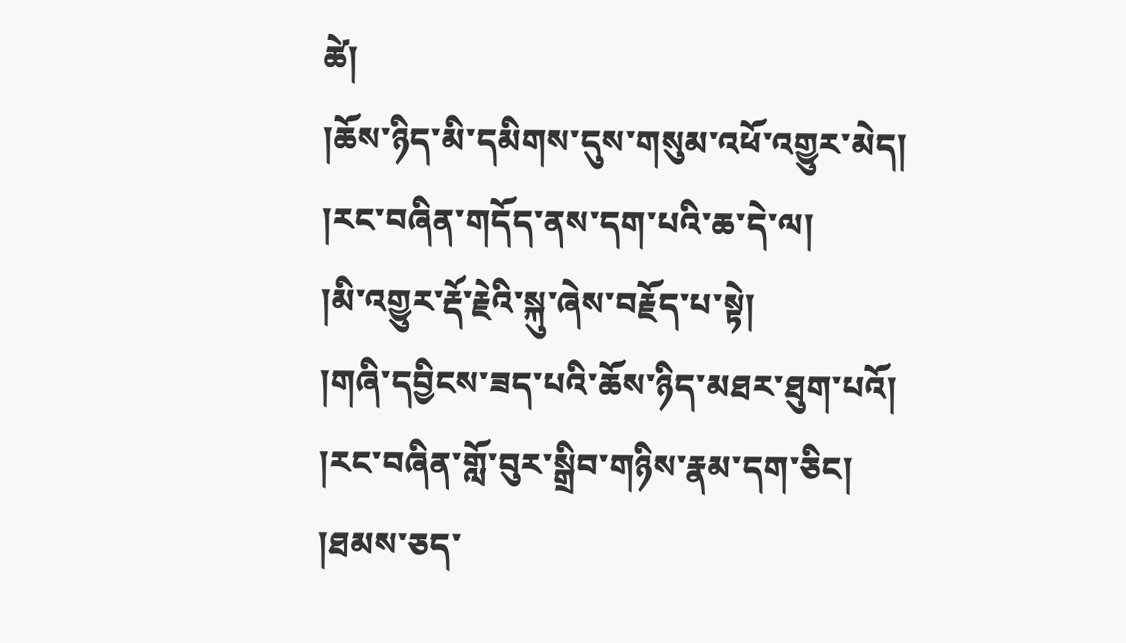ཚེ།
།ཆོས་ཉིད་མི་དམིགས་དུས་གསུམ་འཕོ་འགྱུར་མེད།
།རང་བཞིན་གདོད་ནས་དག་པའི་ཆ་དེ་ལ།
།མི་འགྱུར་རྡོ་རྗེའི་སྐུ་ཞེས་བརྗོད་པ་སྟེ།
།གཞི་དབྱིངས་ཟད་པའི་ཆོས་ཉིད་མཐར་ཐུག་པའོ།
།རང་བཞིན་གློ་བུར་སྒྲིབ་གཉིས་རྣམ་དག་ཅིང།
།ཐམས་ཅད་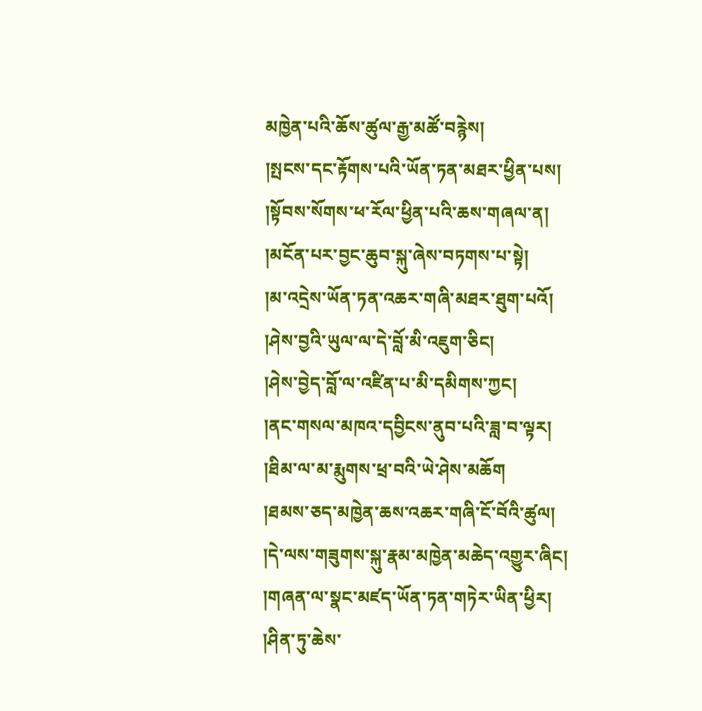མཁྱེན་པའི་ཆོས་ཚུལ་རྒྱ་མཚོ་བརྙེས།
།སྤངས་དང་རྟོགས་པའི་ཡོན་ཏན་མཐར་ཕྱིན་པས།
།སྟོབས་སོགས་ཕ་རོལ་ཕྱིན་པའི་ཆས་གཞལ་ན།
།མངོན་པར་བྱང་ཆུབ་སྐུ་ཞེས་བཏགས་པ་སྟེ།
།མ་འདྲེས་ཡོན་ཏན་འཆར་གཞི་མཐར་ཐུག་པའོ།
།ཤེས་བྱའི་ཡུལ་ལ་དེ་བློ་མི་འཇུག་ཅིང།
།ཤེས་བྱེད་བློ་ལ་འཛིན་པ་མི་དམིགས་ཀྱང།
།ནང་གསལ་མཁའ་དབྱིངས་ནུབ་པའི་ཟླ་བ་ལྟར།
།ཐིམ་ལ་མ་རྨུགས་ཕྲ་བའི་ཡེ་ཤེས་མཆོག
།ཐམས་ཅད་མཁྱེན་ཆས་འཆར་གཞི་ངོ་བོའི་ཚུལ།
།དེ་ལས་གཟུགས་སྐུ་རྣམ་མཁྱེན་མཆེད་འགྱུར་ཞིང།
།གཞན་ལ་སྣང་མཛད་ཡོན་ཏན་གཏེར་ཡིན་ཕྱིར།
།ཤིན་ཏུ་ཆེས་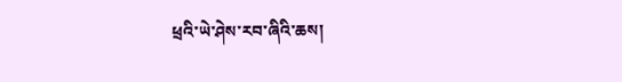ཕྲའི་ཡེ་ཤེས་རབ་ཞིའི་ཆས།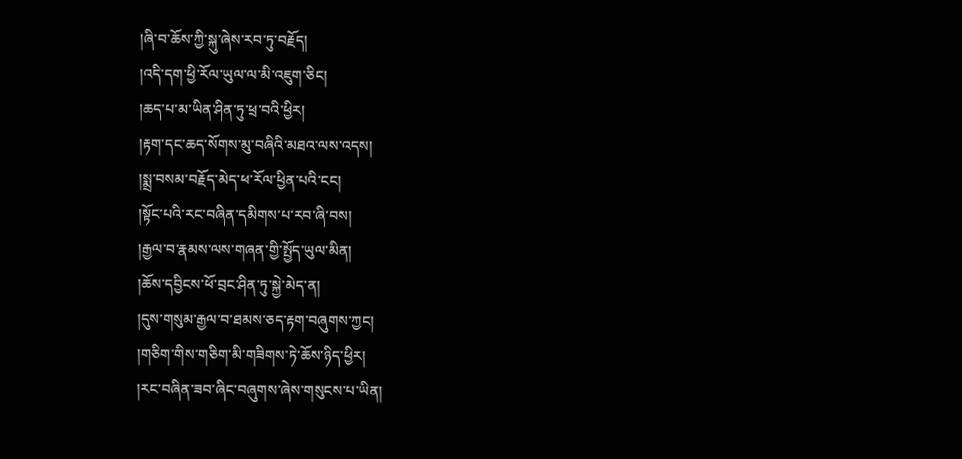།ཞི་བ་ཆོས་ཀྱི་སྐུ་ཞེས་རབ་ཏུ་བརྗོད།
།འདི་དག་ཕྱི་རོལ་ཡུལ་ལ་མི་འཇུག་ཅིང།
།ཆད་པ་མ་ཡིན་ཤིན་ཏུ་ཕྲ་བའི་ཕྱིར།
།རྟག་དང་ཆད་སོགས་མུ་བཞིའི་མཐའ་ལས་འདས།
།སྨྲ་བསམ་བརྗོད་མེད་ཕ་རོལ་ཕྱིན་པའི་ངང།
།སྟོང་པའི་རང་བཞིན་དམིགས་པ་རབ་ཞི་བས།
།རྒྱལ་བ་རྣམས་ལས་གཞན་གྱི་སྤྱོད་ཡུལ་མིན།
།ཆོས་དབྱིངས་ཕོ་བྲང་ཤིན་ཏུ་སྐྱེ་མེད་ན།
།དུས་གསུམ་རྒྱལ་བ་ཐམས་ཅད་རྟག་བཞུགས་ཀྱང།
།གཅིག་གིས་གཅིག་མི་གཟིགས་ཏེ་ཆོས་ཉིད་ཕྱིར།
།རང་བཞིན་ཟབ་ཞིང་བཞུགས་ཞེས་གསུངས་པ་ཡིན།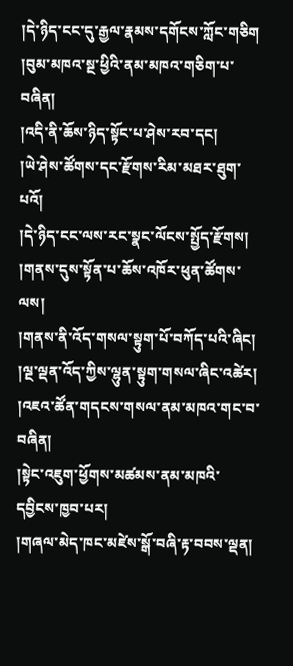།དེ་ཉིད་ངང་དུ་རྒྱལ་རྣམས་དགོངས་ཀློང་གཅིག
།བུམ་མཁའ་སྔ་ཕྱིའི་ནམ་མཁའ་གཅིག་པ་བཞིན།
།འདི་ནི་ཆོས་ཉིད་སྟོང་པ་ཤེས་རབ་དང།
།ཡེ་ཤེས་ཚོགས་དང་རྫོགས་རིམ་མཐར་ཐུག་པའོ།
།དེ་ཉིད་ངང་ལས་རང་སྣང་ལོངས་སྤྱོད་རྫོགས།
།གནས་དུས་སྟོན་པ་ཆོས་འཁོར་ཕུན་ཚོགས་ལས།
།གནས་ནི་འོད་གསལ་སྟུག་པོ་བཀོད་པའི་ཞིང།
།ལྔ་ལྡན་འོད་ཀྱིས་ལྷུན་སྟུག་གསལ་ཞིང་འཚེར།
།འཇའ་ཚོན་གདངས་གསལ་ནམ་མཁའ་གང་བ་བཞིན།
།སྟེང་འཇུག་ཕྱོགས་མཚམས་ནམ་མཁའི་དབྱིངས་ཁྱབ་པར།
།གཞལ་མེད་ཁང་མཛེས་སྒོ་བཞི་རྟ་བབས་ལྡན།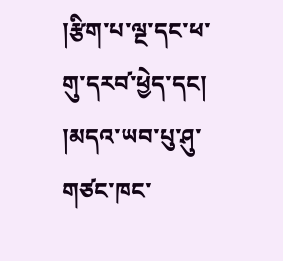།རྩིག་པ་ལྔ་དང་ཕ་གུ་དརབ༹་ཕྱེད་དང།
།མདའ་ཡབ་པུ་ཤུ་གཙང་ཁང་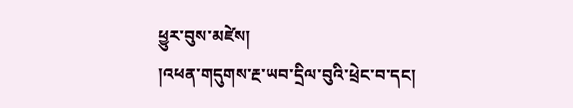ཕྱུར་བུས་མཛེས།
།འཕན་གདུགས་རྔ་ཡབ་དྲིལ་བུའི་ཕྲེང་བ་དང།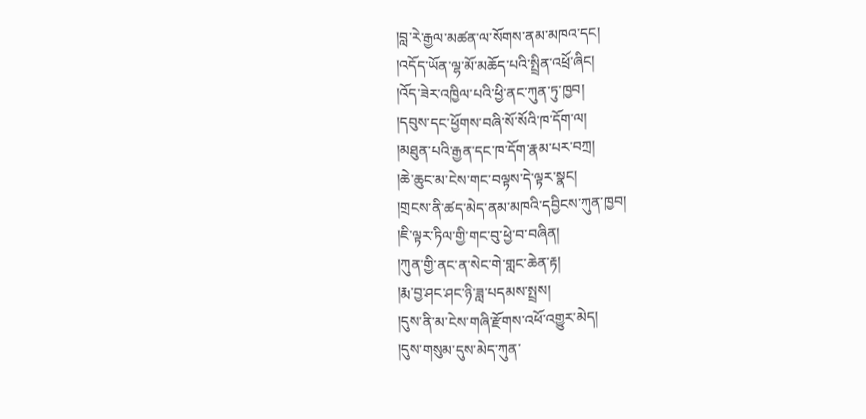།བླ་རེ་རྒྱལ་མཚན་ལ་སོགས་ནམ་མཁའ་དང།
།འདོད་ཡོན་ལྷ་མོ་མཆོད་པའི་སྤྲིན་འཕྲོ་ཞིང།
།འོད་ཟེར་འཁྱིལ་པའི་ཕྱི་ནང་ཀུན་ཏུ་ཁྱབ།
།དབུས་དང་ཕྱོགས་བཞི་སོ་སོའི་ཁ་དོག་ལ།
།མཐུན་པའི་རྒྱན་དང་ཁ་དོག་རྣམ་པར་བཀྲ།
།ཆེ་ཆུང་མ་ངེས་གང་བལྟས་དེ་ལྟར་སྣང།
།གྲངས་ནི་ཚད་མེད་ནམ་མཁའི་དབྱིངས་ཀུན་ཁྱབ།
།ཇི་ལྟར་ཏིལ་གྱི་གང་བུ་ཕྱེ་བ་བཞིན།
།ཀུན་གྱི་ནང་ན་སེང་གེ་གླང་ཆེན་རྟ།
།རྨ་བྱ་ཤང་ཤང་ཉི་ཟླ་པདམས་སྤྲས།
།དུས་ནི་མ་ངེས་གཞི་རྫོགས་འཕོ་འགྱུར་མེད།
།དུས་གསུམ་དུས་མེད་ཀུན་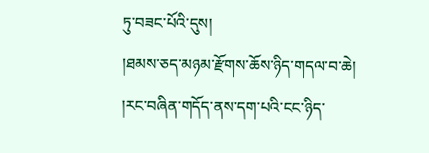ཏུ་བཟང་པོའི་དུས།
།ཐམས་ཅད་མཉམ་རྫོགས་ཆོས་ཉིད་གདལ་བ་ཆེ།
།རང་བཞིན་གདོད་ནས་དག་པའི་ངང་ཉིད་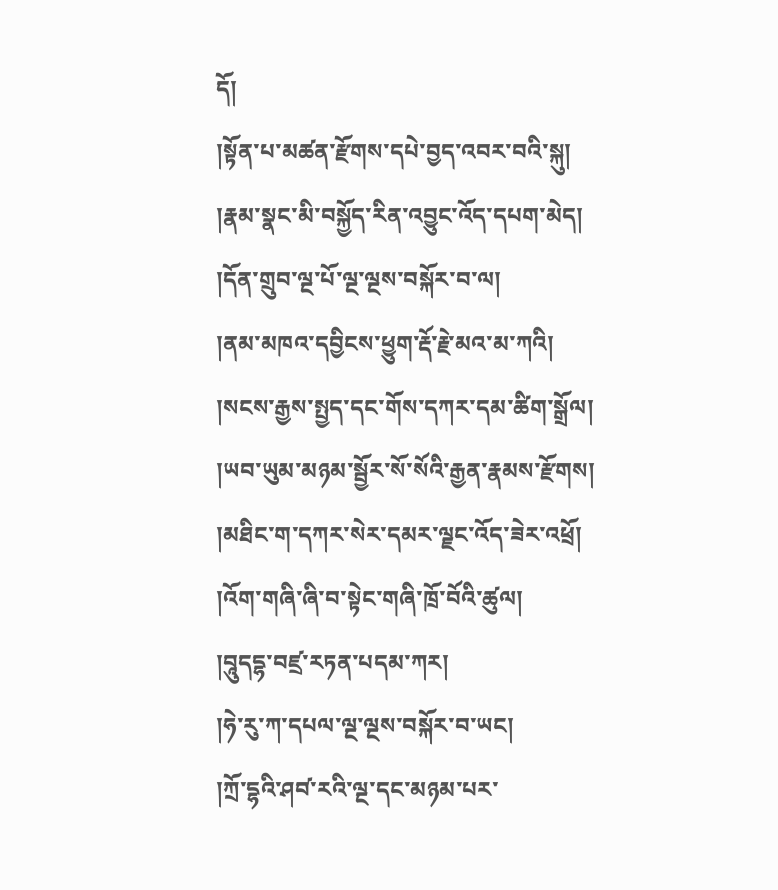དོ།
།སྟོན་པ་མཚན་རྫོགས་དཔེ་བྱད་འབར་བའི་སྐུ།
།རྣམ་སྣང་མི་བསྐྱོད་རིན་འབྱུང་འོད་དཔག་མེད།
།དོན་གྲུབ་ལྔ་པོ་ལྔ་ལྔས་བསྐོར་བ་ལ།
།ནམ་མཁའ་དབྱིངས་ཕྱུག་རྡོ་རྗེ་མའ་མ་ཀའི།
།སངས་རྒྱས་སྤྱད་དང་གོས་དཀར་དམ་ཚིག་སྒྲོལ།
།ཡབ་ཡུམ་མཉམ་སྦྱོར་སོ་སོའི་རྒྱན་རྣམས་རྫོགས།
།མཐིང་ག་དཀར་སེར་དམར་ལྗང་འོད་ཟེར་འཕྲོ།
།འོག་གཞི་ཞི་བ་སྟེང་གཞི་ཁྲོ་བོའི་ཚུལ།
།བཱུདདྷ་བཛྲ་རཏན་པདམ་ཀར།
།ཧེ་རུ་ཀ་དཔལ་ལྔ་ལྔས་བསྐོར་བ་ཡང།
།ཀྲོ་དྷའི་ཤབ༹་རའི་ལྔ་དང་མཉམ་པར་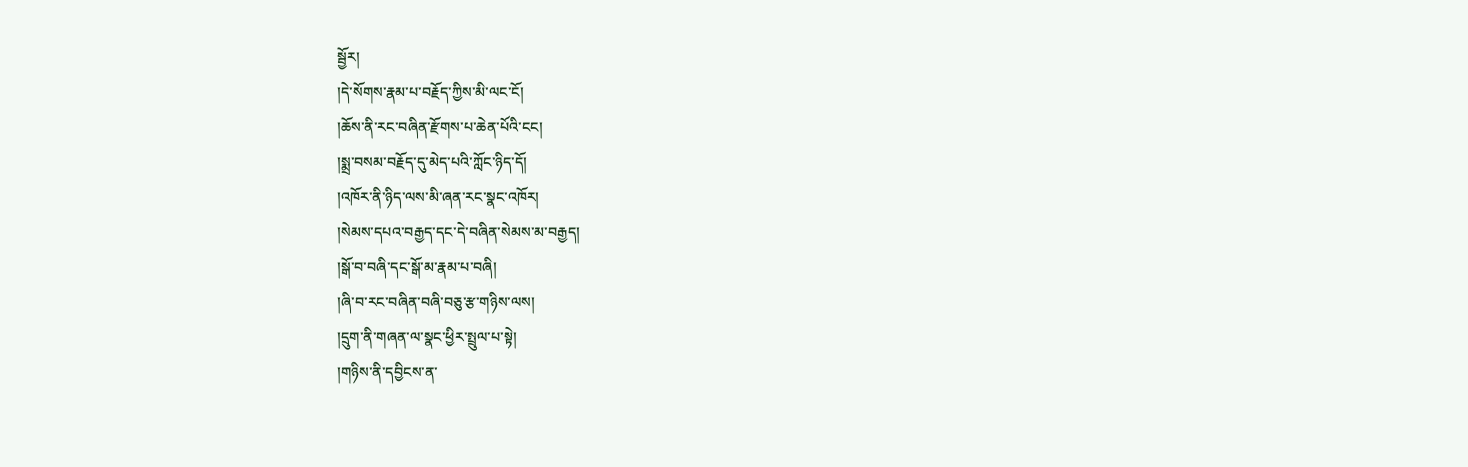སྦྱོར།
།དེ་སོགས་རྣམ་པ་བརྗོད་ཀྱིས་མི་ལང་ངོ།
།ཆོས་ནི་རང་བཞིན་རྫོགས་པ་ཆེན་པོའི་ངང།
།སྨྲ་བསམ་བརྗོད་དུ་མེད་པའི་ཀློང་ཉིད་དོ།
།འཁོར་ནི་ཉིད་ལས་མི་ཞན་རང་སྣང་འཁོར།
།སེམས་དཔའ་བརྒྱད་དང་དེ་བཞིན་སེམས་མ་བརྒྱད།
།སྒོ་བ་བཞི་དང་སྒོ་མ་རྣམ་པ་བཞི།
།ཞི་བ་རང་བཞིན་བཞི་བཅུ་རྩ་གཉིས་ལས།
།དྲུག་ནི་གཞན་ལ་སྣང་ཕྱིར་སྤྲུལ་པ་སྟེ།
།གཉིས་ནི་དབྱིངས་ན་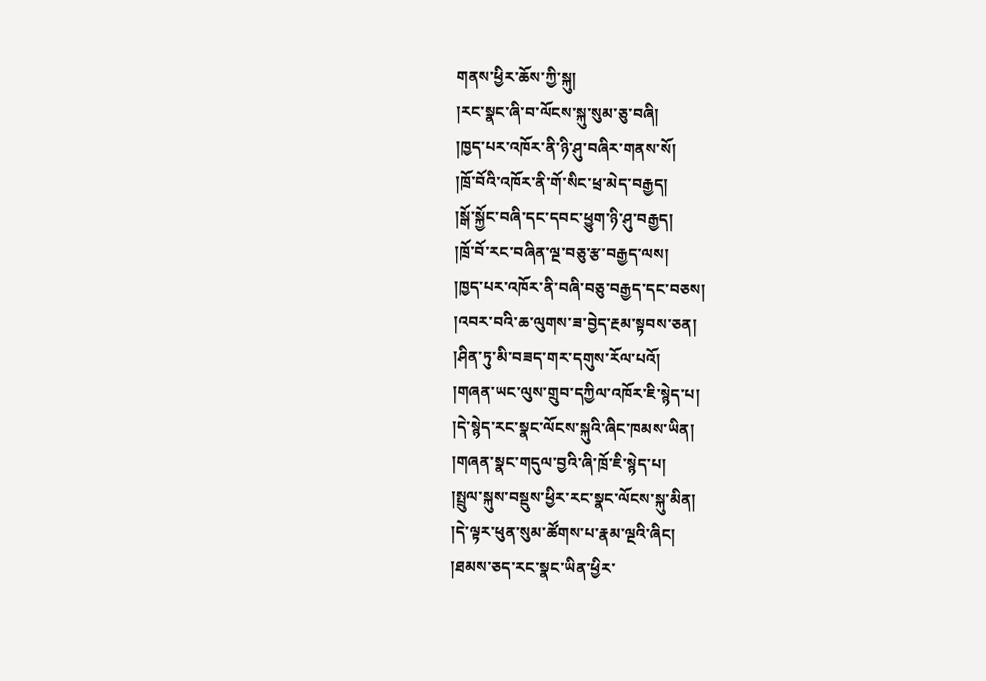གནས་ཕྱིར་ཆོས་ཀྱི་སྐུ།
།རང་སྣང་ཞི་བ་ལོངས་སྐུ་སུམ་ཅུ་བཞི།
།ཁྱད་པར་འཁོར་ནི་ཉི་ཤུ་བཞིར་གནས་སོ།
།ཁྲོ་བོའི་འཁོར་ནི་གོ་སིང་ཕྲ་མེད་བརྒྱད།
།སྒོ་སྐྱོང་བཞི་དང་དབང་ཕྱུག་ཉི་ཤུ་བརྒྱད།
།ཁྲོ་བོ་རང་བཞིན་ལྔ་བཅུ་རྩ་བརྒྱད་ལས།
།ཁྱད་པར་འཁོར་ནི་བཞི་བཅུ་བརྒྱད་དང་བཅས།
།འབར་བའི་ཆ་ལུགས་ཟ་བྱེད་རྔམ་སྟབས་ཅན།
།ཤིན་ཏུ་མི་བཟད་གར་དགུས་རོལ་པའོ།
།གཞན་ཡང་ལུས་གྲུབ་དཀྱིལ་འཁོར་ཇི་སྙེད་པ།
།དེ་སྙེད་རང་སྣང་ལོངས་སྐུའི་ཞིང་ཁམས་ཡིན།
།གཞན་སྣང་གདུལ་བྱའི་ཞི་ཁྲོ་ཇི་སྙེད་པ།
།སྤྲུལ་སྐུས་བསྡུས་ཕྱིར་རང་སྣང་ལོངས་སྐུ་མིན།
།དེ་ལྟར་ཕུན་སུམ་ཚོགས་པ་རྣམ་ལྔའི་ཞིང།
།ཐམས་ཅད་རང་སྣང་ཡིན་ཕྱིར་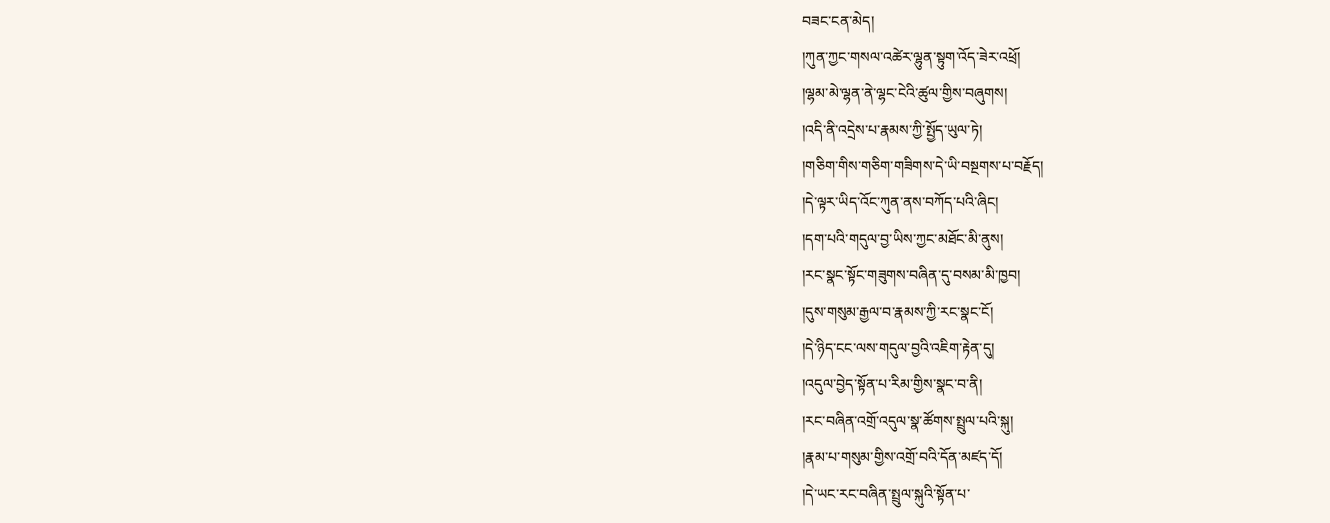བཟང་ངན་མེད།
།ཀུན་ཀྱང་གསལ་འཚེར་ལྷུན་སྟུག་འོད་ཟེར་འཕྲོ།
།ལྷམ་མེ་ལྷན་ནེ་ལྷང་ངེའི་ཚུལ་གྱིས་བཞུགས།
།འདི་ནི་འདྲེས་པ་རྣམས་ཀྱི་སྤྱོད་ཡུལ་ཏེ།
།གཅིག་གིས་གཅིག་གཟིགས་དེ་ཡི་བསྔགས་པ་བརྗོད།
།དེ་ལྟར་ཡིད་འོང་ཀུན་ནས་བཀོད་པའི་ཞིང།
།དག་པའི་གདུལ་བྱ་ཡིས་ཀྱང་མཐོང་མི་ནུས།
།རང་སྣང་སྟོང་གཟུགས་བཞིན་དུ་བསམ་མི་ཁྱབ།
།དུས་གསུམ་རྒྱལ་བ་རྣམས་ཀྱི་རང་སྣང་ངོ།
།དེ་ཉིད་ངང་ལས་གདུལ་བྱའི་འཇིག་རྟེན་དུ།
།འདུལ་བྱེད་སྟོན་པ་རིམ་གྱིས་སྣང་བ་ནི།
།རང་བཞིན་འགྲོ་འདུལ་སྣ་ཚོགས་སྤྲུལ་པའི་སྐུ།
།རྣམ་པ་གསུམ་གྱིས་འགྲོ་བའི་དོན་མཛད་དོ།
།དེ་ཡང་རང་བཞིན་སྤྲུལ་སྐུའི་སྟོན་པ་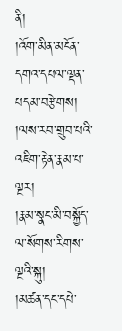ནི།
།འོག་མིན་མངོན་དགའ་དཔལ་ལྡན་པདམ་བརྩེགས།
།ལས་རབ་གྲུབ་པའི་འཇིག་རྟེན་རྣམ་པ་ལྔར།
།རྣམ་སྣང་མི་བསྐྱོད་ལ་སོགས་རིགས་ལྔའི་སྐུ།
།མཚན་དང་དཔེ་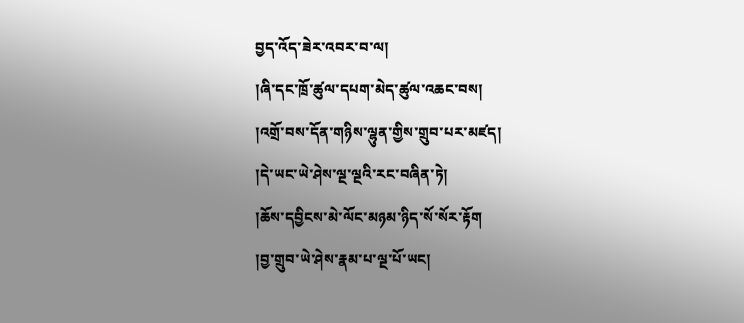བྱད་འོད་ཟེར་འབར་བ་ལ།
།ཞི་དང་ཁྲོ་ཚུལ་དཔག་མེད་ཚུལ་འཆང་བས།
།འགྲོ་བས་དོན་གཉིས་ལྷུན་གྱིས་གྲུབ་པར་མཛད།
།དེ་ཡང་ཡེ་ཤེས་ལྔ་ལྔའི་རང་བཞིན་ཏེ།
།ཆོས་དབྱིངས་མེ་ལོང་མཉམ་ཉིད་སོ་སོར་རྟོག
།བྱ་གྲུབ་ཡེ་ཤེས་རྣམ་པ་ལྔ་པོ་ཡང།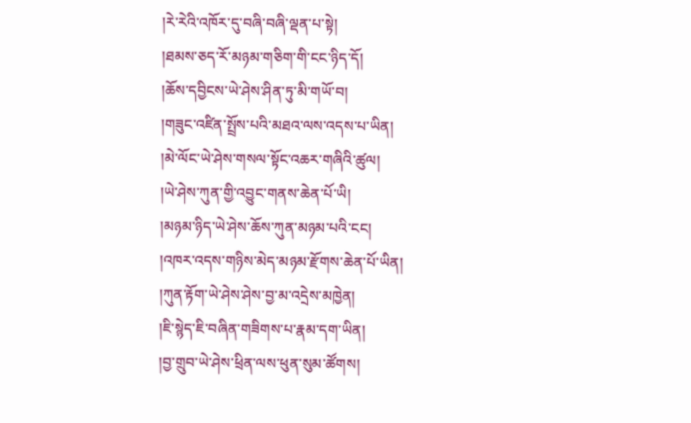།རེ་རེའི་འཁོར་དུ་བཞི་བཞི་ལྡན་པ་སྟེ།
།ཐམས་ཅད་རོ་མཉམ་གཅིག་གི་ངང་ཉིད་དོ།
།ཆོས་དབྱིངས་ཡེ་ཤེས་ཤིན་ཏུ་མི་གཡོ་བ།
།གཟུང་འཛིན་སྤྲོས་པའི་མཐའ་ལས་འདས་པ་ཡིན།
།མེ་ལོང་ཡེ་ཤེས་གསལ་སྟོང་འཆར་གཞིའི་ཚུལ།
།ཡེ་ཤེས་ཀུན་གྱི་འབྱུང་གནས་ཆེན་པོ་ཡི།
།མཉམ་ཉིད་ཡེ་ཤེས་ཆོས་ཀུན་མཉམ་པའི་ངང།
།འཁར་འདས་གཉིས་མེད་མཉམ་རྫོགས་ཆེན་པོ་ཡིན།
།ཀུན་རྟོག་ཡེ་ཤེས་ཤེས་བྱ་མ་འདྲེས་མཁྱེན།
།ཇི་སྙེད་ཇི་བཞིན་གཟིགས་པ་རྣམ་དག་ཡིན།
།བྱ་གྲུབ་ཡེ་ཤེས་ཕྲིན་ལས་ཕུན་སུམ་ཚོགས།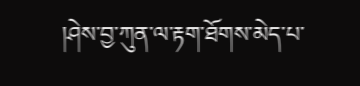།ཤེས་བྱ་ཀུན་ལ་རྟག་ཐོགས་མེད་པ་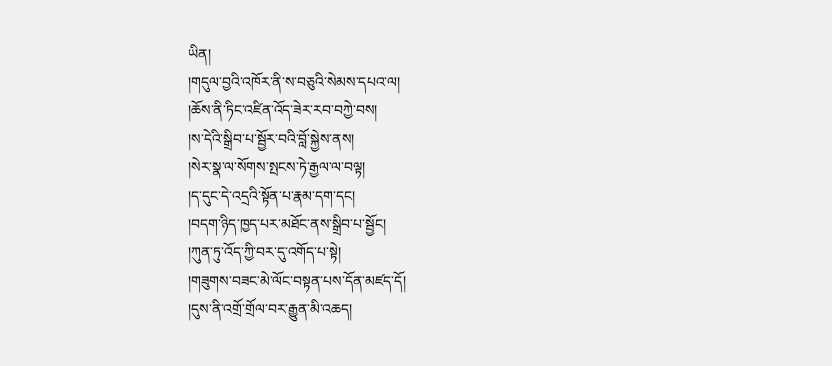ཡིན།
།གདུལ་བྱའི་འཁོར་ནི་ས་བཅུའི་སེམས་དཔའ་ལ།
།ཆོས་ནི་ཏིང་འཛིན་འོད་ཟེར་རབ་བཀྱེ་བས།
།ས་དེའི་སྒྲིབ་པ་སྦྱོར་བའི་བློ་སྐྱེས་ནས།
།སེར་སྣ་ལ་སོགས་སྤངས་ཏེ་རྒྱལ་ལ་བལྟ།
།ད་དུང་དེ་འདྲའི་སྟོན་པ་རྣམ་དག་དང།
།བདག་ཉིད་ཁྱད་པར་མཐོང་ནས་སྒྲིབ་པ་སྦྱོང།
།ཀུན་ཏུ་འོད་ཀྱི་བར་དུ་འགོད་པ་སྟེ།
།གཟུགས་བཟང་མེ་ལོང་བསྟན་པས་དོན་མཛད་དོ།
།དུས་ནི་འགྲོ་གྲོལ་བར་རྒྱུན་མི་འཆད།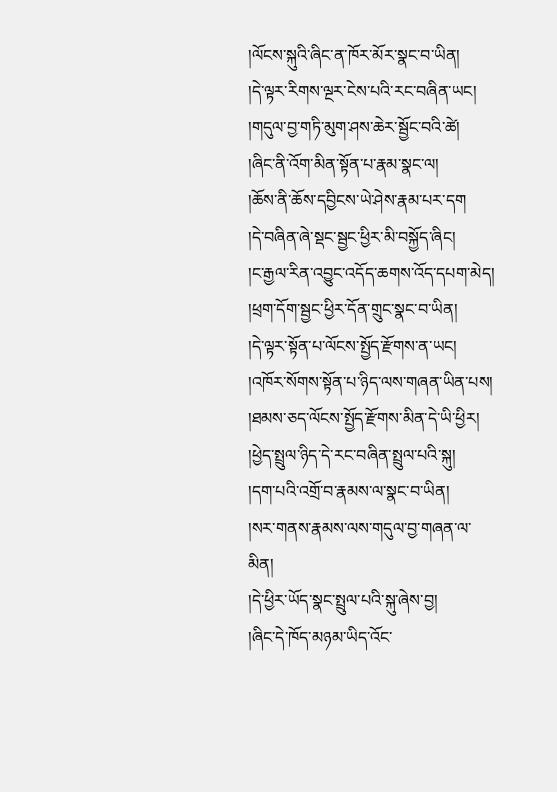།ལོངས་སྐུའི་ཞིང་ན་ཁོར་མོར་སྣང་བ་ཡིན།
།དེ་ལྟར་རིགས་ལྔར་ངེས་པའི་རང་བཞིན་ཡང།
།གདུལ་བྱ་གཏི་མུག་ཤས་ཆེར་སྦྱོང་བའི་ཚེ།
།ཞིང་ནི་འོག་མིན་སྟོན་པ་རྣམ་སྣང་ལ།
།ཆོས་ནི་ཆོས་དབྱིངས་ཡེ་ཤེས་རྣམ་པར་དག
།དེ་བཞིན་ཞེ་སྡང་སྦྱང་ཕྱིར་མི་བསྐྱོད་ཞིང།
།ང་རྒྱལ་རིན་འབྱུང་འདོད་ཆགས་འོད་དཔག་མེད།
།ཕྲག་དོག་སྦྱང་ཕྱིར་དོན་གྲུང་སྣང་བ་ཡིན།
།དེ་ལྟར་སྟོན་པ་ལོངས་སྤྱོད་རྫོགས་ན་ཡང།
།འཁོར་སོགས་སྟོན་པ་ཉིད་ལས་གཞན་ཡིན་པས།
།ཐམས་ཅད་ལོངས་སྤྱོད་རྫོགས་མིན་དེ་ཡི་ཕྱིར།
།ཕྱེད་སྤྲུལ་ཉིད་དེ་རང་བཞིན་སྤྲུལ་པའི་སྐུ།
།དག་པའི་འགྲོ་བ་རྣམས་ལ་སྣང་བ་ཡིན།
།སར་གནས་རྣམས་ལས་གདུལ་བྱ་གཞན་ལ་མིན།
།དེ་ཕྱིར་ཡོད་སྣང་སྤྲུལ་པའི་སྐུ་ཞེས་བྱ།
།ཞིང་དེ་ཁོད་མཉམ་ཡིད་འོང་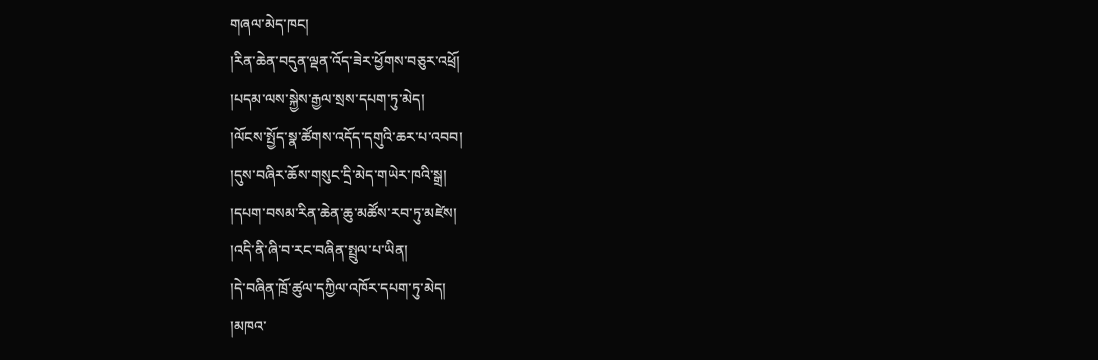གཞལ་མེད་ཁང།
།རིན་ཆེན་བདུན་ལྡན་འོད་ཟེར་ཕྱོགས་བཅུར་འཕྲོ།
།པདམ་ལས་སྐྱེས་རྒྱལ་སྲས་དཔག་ཏུ་མེད།
།ལོངས་སྤྱོད་སྣ་ཚོགས་འདོད་དགུའི་ཆར་པ་འབབ།
།དུས་བཞིར་ཆོས་གསུང་དྲི་མེད་གཡེར་ཁའི་སྒྲ།
།དཔག་བསམ་རིན་ཆེན་ཆུ་མཚོས་རབ་ཏུ་མཛེས།
།འདི་ནི་ཞི་བ་རང་བཞིན་སྤྲུལ་པ་ཡིན།
།དེ་བཞིན་ཁྲོ་ཚུལ་དཀྱིལ་འཁོར་དཔག་ཏུ་མེད།
།མཁའ་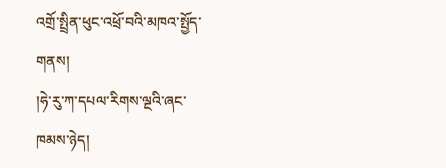འགྲོ་སྤྲིན་ཕུང་འཕྲོ་བའི་མཁའ་སྤྱོད་གནས།
།ཧེ་རུ་ཀ་དཔལ་རིགས་ལྔའི་ཞང་ཁམས་ཉེད།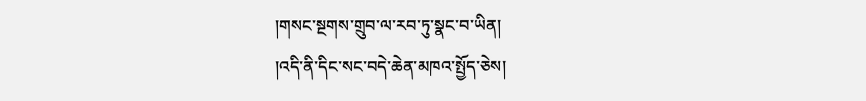།གསང་སྔགས་གྲུབ་ལ་རབ་ཏུ་སྣང་བ་ཡིན།
།འདི་ནི་དིང་སང་བདེ་ཆེན་མཁའ་སྤྱོད་ཅེས།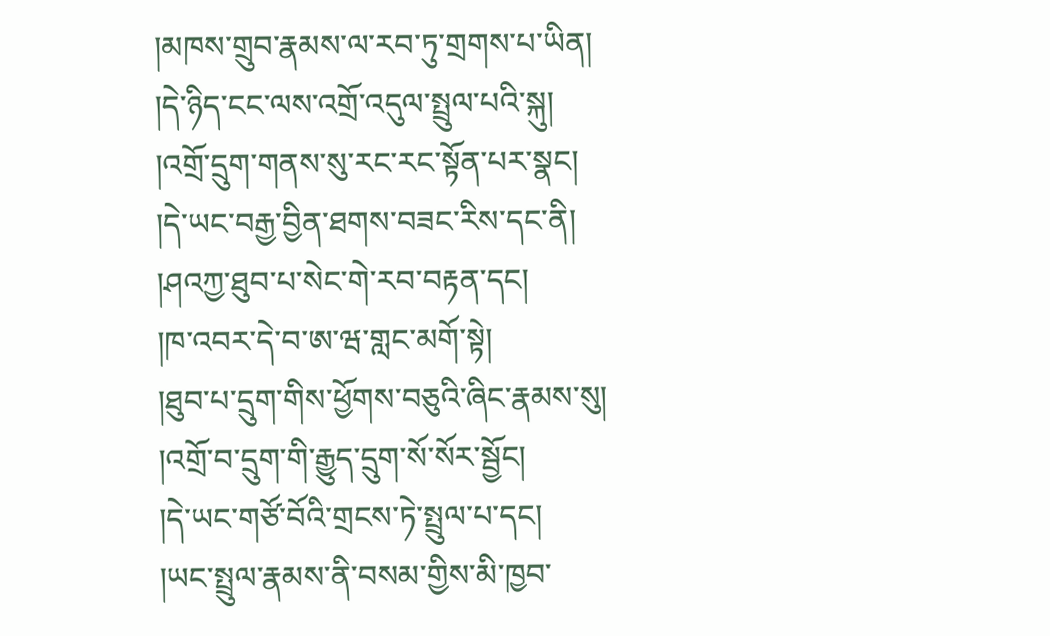།མཁས་གྲུབ་རྣམས་ལ་རབ་ཏུ་གྲགས་པ་ཡིན།
།དེ་ཉིད་ངང་ལས་འགྲོ་འདུལ་སྤྲུལ་པའི་སྐུ།
།འགྲོ་དྲུག་གནས་སུ་རང་རང་སྟོན་པར་སྣང།
།དེ་ཡང་བརྒྱ་བྱིན་ཐགས་བཟང་རིས་དང་ནི།
།ཤའཀྱ་ཐུབ་པ་སེང་གེ་རབ་བརྟན་དང།
།ཁ་འབར་དེ་བ་ཨ་ཝ་གླང་མགོ་སྟེ།
།ཐུབ་པ་དྲུག་གིས་ཕྱོགས་བཅུའི་ཞིང་རྣམས་སུ།
།འགྲོ་བ་དྲུག་གི་རྒྱུད་དྲུག་སོ་སོར་སྦྱོང།
།དེ་ཡང་གཙོ་བོའི་གྲངས་ཏེ་སྤྲུལ་པ་དང།
།ཡང་སྤྲུལ་རྣམས་ནི་བསམ་གྱིས་མི་ཁྱབ་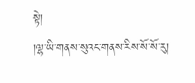སྟེ།
།ལྷ་ཡི་གནས་སུའང་གནས་རིས་སོ་སོ་རུ།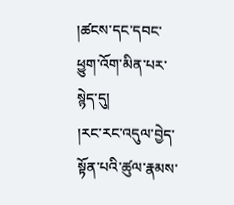།ཚངས་དང་དབང་ཕྱུག་འོག་མིན་པར་སྙེད་དུ།
།རང་རང་འདུལ་བྱེད་སྟོན་པའི་ཚུལ་རྣམས་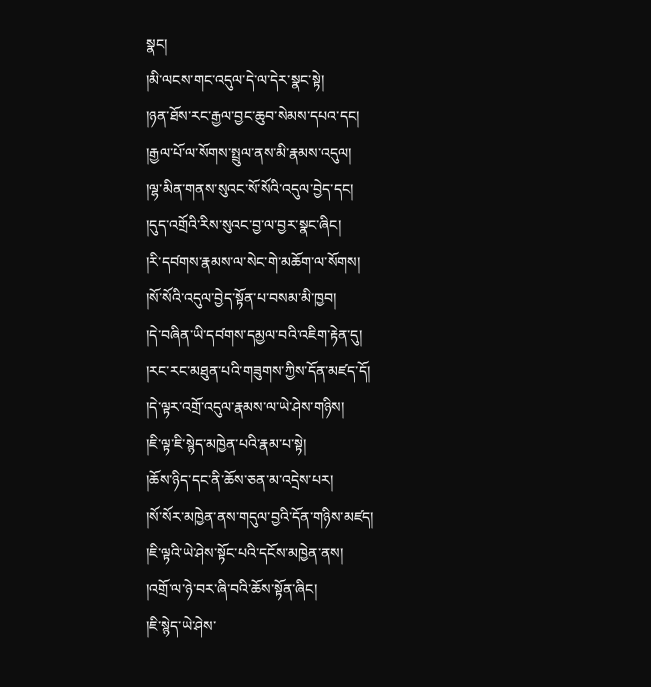སྣང།
།མི་ལངས་གང་འདུལ་དེ་ལ་དེར་སྣང་སྟེ།
།ཉན་ཐོས་རང་རྒྱལ་བྱང་ཆུབ་སེམས་དཔའ་དང།
།རྒྱལ་པོ་ལ་སོགས་སྤྲུལ་ནས་མི་རྣམས་འདུལ།
།ལྷ་མིན་གནས་སུའང་སོ་སོའི་འདུལ་བྱེད་དང།
།དུད་འགྲོའི་རིས་སུའང་བྱ་ལ་བྱར་སྣང་ཞིང།
།རི་དབ༹གས་རྣམས་ལ་སེང་གེ་མཆོག་ལ་སོགས།
།སོ་སོའི་འདུལ་བྱེད་སྟོན་པ་བསམ་མི་ཁྱབ།
།དེ་བཞིན་ཡི་དབ༹གས་དམྱལ་བའི་འཇིག་རྟེན་དུ།
།རང་རང་མཐུན་པའི་གཟུགས་ཀྱིས་དོན་མཛད་དོ།
།དེ་ལྟར་འགྲོ་འདུལ་རྣམས་ལ་ཡེ་ཤེས་གཉིས།
།ཇི་ལྟ་ཇི་སྙེད་མཁྱེན་པའི་རྣམ་པ་སྟེ།
།ཆོས་ཉིད་དང་ནི་ཆོས་ཅན་མ་འདྲེས་པར།
།སོ་སོར་མཁྱེན་ནས་གདུལ་བྱའི་དོན་གཉིས་མཛད།
།ཇི་ལྟའི་ཡེ་ཤེས་སྟོང་པའི་དངོས་མཁྱེན་ནས།
།འགྲོ་ལ་ཉེ་བར་ཞི་བའི་ཆོས་སྟོན་ཞིང།
།ཇི་སྙེད་ཡེ་ཤེས་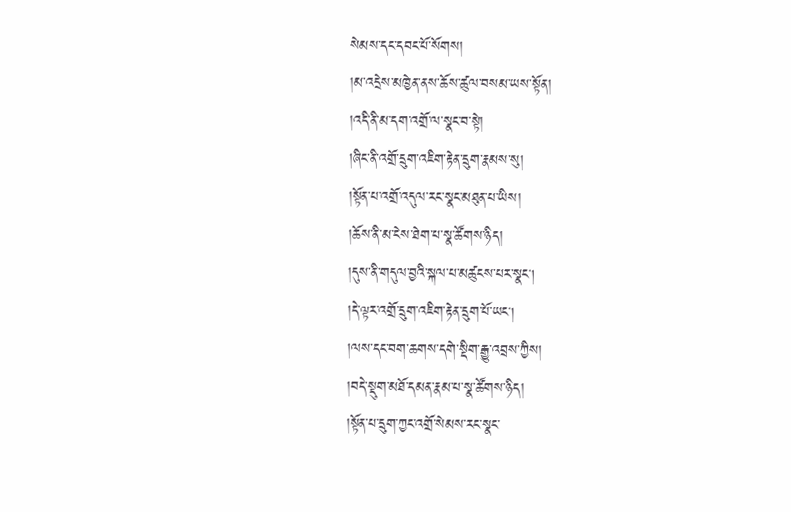སེམས་དང་དབང་པོ་སོགས།
།མ་འདྲེས་མཁྱེན་ནས་ཆོས་ཚུལ་བསམ་ཡས་སྟོན།
།འདི་ནི་མ་དག་འགྲོ་ལ་སྣང་བ་སྟེ།
།ཞིང་ནི་འགྲོ་དྲུག་འཇིག་རྟེན་དྲུག་རྣམས་སུ།
།སྟོན་པ་འགྲོ་འདུལ་རང་སྣང་མཐུན་པ་ཡིས།
།ཆོས་ནི་མ་ངེས་ཐེག་པ་སྣ་ཚོགས་ཉིད།
།དུས་ནི་གདུལ་བྱའི་སྐལ་པ་མཚུངས་པར་སྣང།
།དེ་ལྟར་འགྲོ་དྲུག་འཇིག་རྟེན་དྲུག་པོ་ཡང།
།ལས་དང་བག་ཆགས་དགེ་སྡིག་རྒྱུ་འབྲས་ཀྱིས།
།བདེ་སྡུག་མཐོ་དམན་རྣམ་པ་སྣ་ཚོགས་ཉིད།
།སྟོན་པ་དྲུག་ཀྱང་འགྲོ་སེམས་རང་སྣང་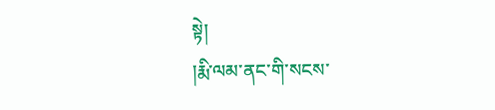སྟེ།
།རྨི་ལམ་ནང་གི་སངས་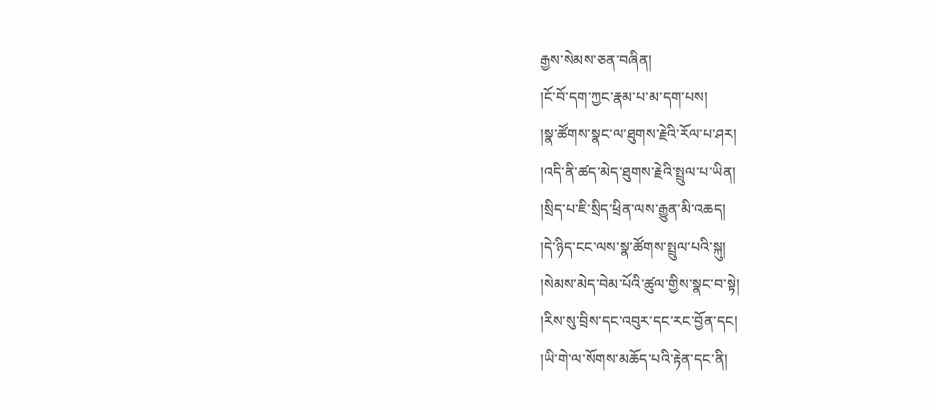རྒྱས་སེམས་ཅན་བཞིན།
།ངོ་བོ་དག་ཀྱང་རྣམ་པ་མ་དག་པས།
།སྣ་ཚོགས་སྣང་ལ་ཐུགས་རྗེའི་རོལ་པ་ཤར།
།འདི་ནི་ཚད་མེད་ཐུགས་རྗེའི་སྤྲུལ་པ་ཡིན།
།སྲིད་པ་ཇི་སྲིད་ཕྲིན་ལས་རྒྱུན་མི་འཆད།
།དེ་ཉིད་ངང་ལས་སྣ་ཚོགས་སྤྲུལ་པའི་སྐུ།
།སེམས་མེད་བེམ་པོའི་ཚུལ་གྱིས་སྣང་བ་སྟེ།
།རིས་སུ་བྲིས་དང་འབུར་དང་རང་བྱོན་དང།
།ཡི་གེ་ལ་སོགས་མཆོད་པའི་རྟེན་དང་ནི།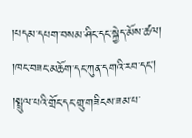།པདམ་དཔག་བསམ་ཤིང་དང་སྐྱེད་མོས་ཚལ།
།ཁང་བཟང་མཆོག་དང་ཀུན་དགའི་རབ་དང།
།སྤྲུལ་པའི་གྲོང་དང་གྲུ་གཟིངས་ཟམ་པ་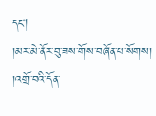དང།
།མར་མེ་ནོར་བུ་ཟས་གོས་བཞོན་པ་སོགས།
།འགྲོ་བའི་དོན་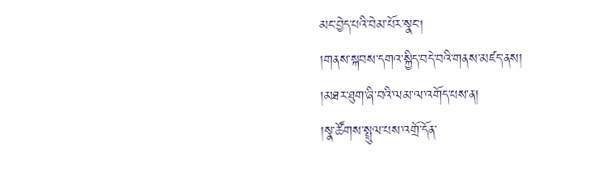མང་བྱེད་པའི་བེམ་པོར་སྣང།
།གནས་སྐབས་དགའ་སྐྱིད་བདེ་བའི་གནས་མཛད་ནས།
།མཐར་ཐུག་ཞི་བའི་ལམ་ལ་འགོད་པས་ན།
།སྣ་ཚོགས་སྤྲུལ་པས་འགྲོ་དོན་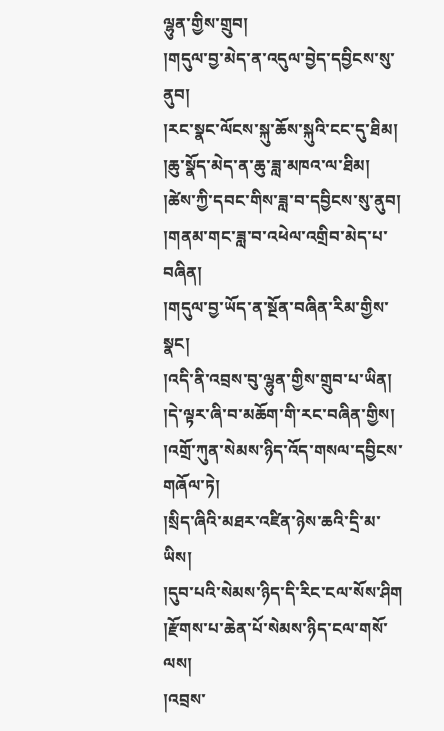ལྷུན་གྱིས་གྲུབ།
།གདུལ་བྱ་མེད་ན་འདུལ་བྱེད་དབྱིངས་སུ་ནུབ།
།རང་སྣང་ལོངས་སྐུ་ཆོས་སྐུའི་ངང་དུ་ཐིམ།
།ཆུ་སྣོད་མེད་ན་ཆུ་ཟླ་མཁའ་ལ་ཐིམ།
།ཚེས་ཀྱི་དབང་གིས་ཟླ་བ་དབྱིངས་སུ་ནུབ།
།གནམ་གང་ཟླ་བ་འཕེལ་འགྲིབ་མེད་པ་བཞིན།
།གདུལ་བྱ་ཡོད་ན་སྔོན་བཞིན་རིམ་གྱིས་སྣང།
།འདི་ནི་འབྲས་བུ་ལྷུན་གྱིས་གྲུབ་པ་ཡིན།
།དེ་ལྟར་ཞི་བ་མཆོག་གི་རང་བཞིན་གྱིས།
།འགྲོ་ཀུན་སེམས་ཉིད་འོད་གསལ་དབྱིངས་གཞོལ་ཏེ།
།སྲིད་ཞིའི་མཐར་འཛིན་ཉེས་ཆའི་དྲི་མ་ཡིས།
།དུབ་པའི་སེམས་ཉིད་དི་རིང་ངལ་སོས་ཤིག
།རྫོགས་པ་ཆེན་པོ་སེམས་ཉིད་ངལ་གསོ་ལས།
།འབྲས་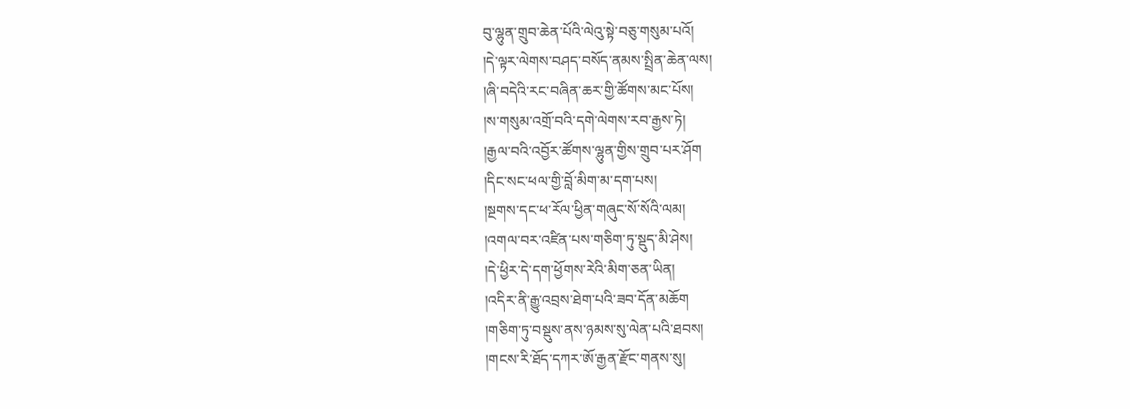བུ་ལྷུན་གྲུབ་ཆེན་པོའི་ལེའུ་སྟེ་བཅུ་གསུམ་པའོ།
།དེ་ལྟར་ལེགས་བཤད་བསོད་ནམས་སྤྲིན་ཆེན་ལས།
།ཞི་བདེའི་རང་བཞིན་ཆར་གྱི་ཚོགས་མང་པོས།
།ས་གསུམ་འགྲོ་བའི་དགེ་ལེགས་རབ་རྒྱས་ཏེ།
།རྒྱལ་བའི་འབྱོར་ཚོགས་ལྷུན་གྱིས་གྲུབ་པར་ཤོག
།དིང་སང་ཕལ་གྱི་བློ་མིག་མ་དག་པས།
།སྔགས་དང་ཕ་རོལ་ཕྱིན་གཞུང་སོ་སོའི་ལམ།
།འགལ་བར་འཛིན་པས་གཅིག་ཏུ་སྡུད་མི་ཤེས།
།དེ་ཕྱིར་དེ་དག་ཕྱོགས་རེའི་མིག་ཅན་ཡིན།
།འདིར་ནི་རྒྱུ་འབྲས་ཐེག་པའི་ཟབ་དོན་མཆོག
།གཅིག་ཏུ་བསྡུས་ནས་ཉམས་སུ་ལེན་པའི་ཐབས།
།གངས་རི་ཐོད་དཀར་ཨོ་རྒྱན་རྫོང་གནས་སུ།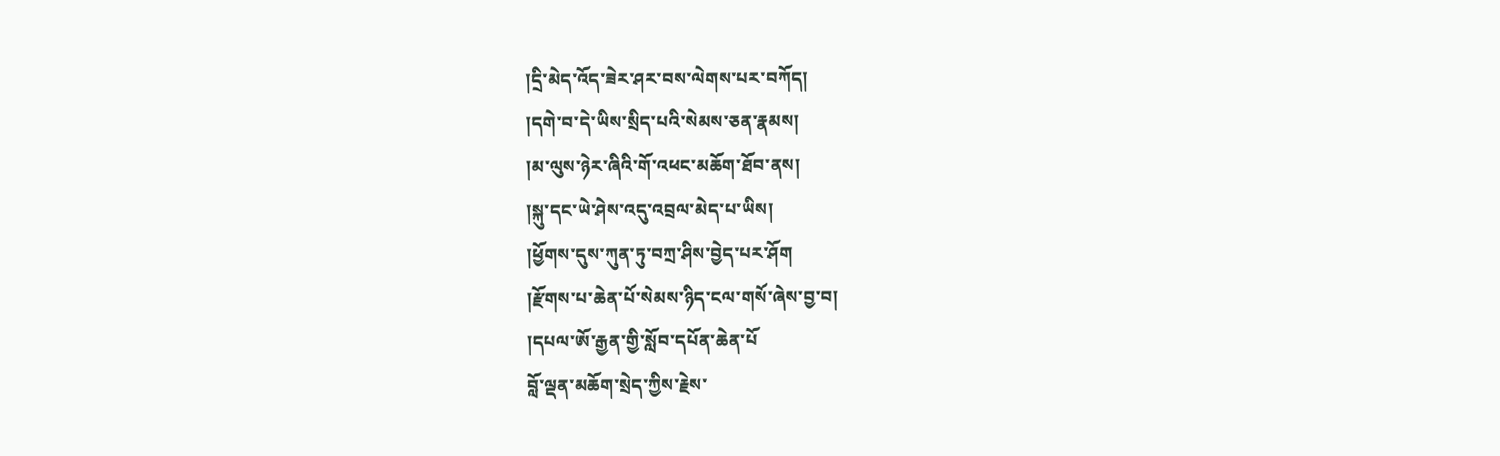།དྲི་མེད་འོད་ཟེར་ཤར་བས་ལེགས་པར་བཀོད།
།དགེ་བ་དེ་ཡིས་སྲིད་པའི་སེམས་ཅན་རྣམས།
།མ་ལུས་ཉེར་ཞིའི་གོ་འཕང་མཆོག་ཐོབ་ནས།
།སྐུ་དང་ཡེ་ཤེས་འདུ་འབྲལ་མེད་པ་ཡིས།
།ཕྱོགས་དུས་ཀུན་ཏུ་བཀྲ་ཤིས་བྱེད་པར་ཤོག
།རྫོགས་པ་ཆེན་པོ་སེམས་ཉིད་ངལ་གསོ་ཞེས་བྱ་བ།
།དཔལ་ཨོ་རྒྱན་གྱི་སློབ་དཔོན་ཆེན་པོ
བློ་ལྡན་མཆོག་སྲེད་ཀྱིས་རྗེས་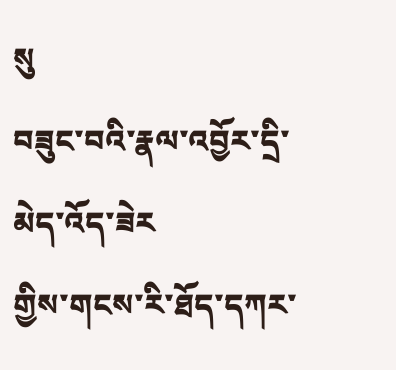སུ
བཟུང་བའི་རྣལ་འབྱོར་དྲི་མེད་འོད་ཟེར
གྱིས་གངས་རི་ཐོད་དཀར་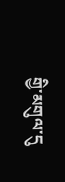གྱི་མགུལ་དུ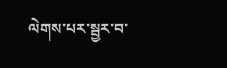ལེགས་པར་སྦྱར་བ་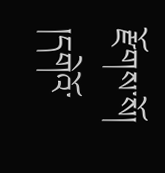རྫོགས་སོ།
།དགེའོ་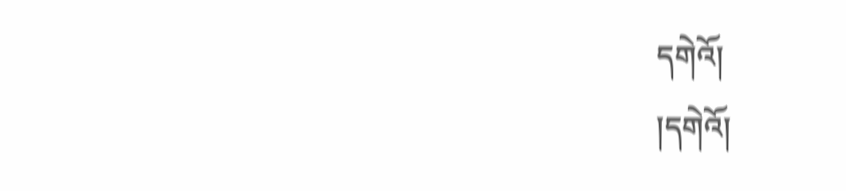དགེའོ།
།དགེའོ།